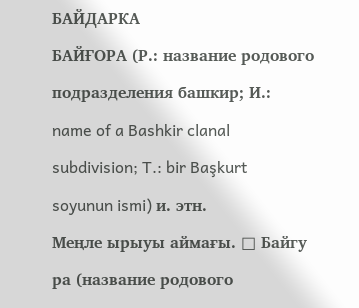БАЙДАРКА
БАЙҒОРА (Р.: название родового подразделения башкир; И.: name of a Bashkir clanal subdivision; T.: bir Başkurt soyunun ismi) и. этн.
Меңле ырыуы аймағы. □ Байгу ра (название родового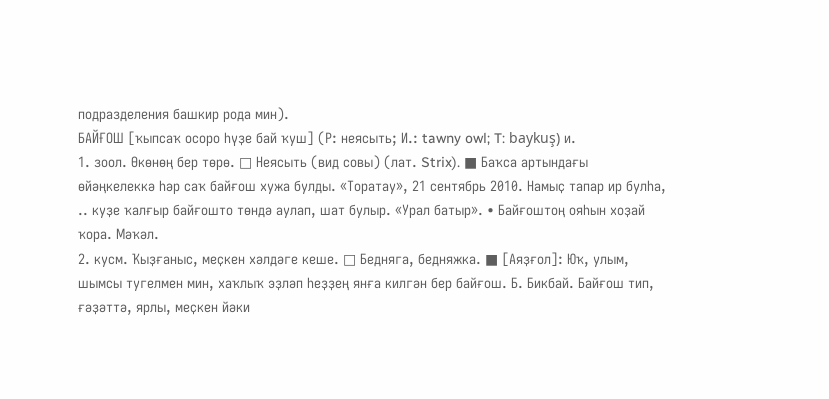подразделения башкир рода мин).
БАЙҒОШ [ҡыпсаҡ осоро һүҙе бай ҡуш] (Р: неясыть; И.: tawny owl; T: baykuş) и.
1. зоол. Өкөнөң бер төрө. □ Неясыть (вид совы) (лат. Strix). ■ Баҡса артындағы өйәңкелеккә һәр саҡ байғош хужа булды. «Торатау», 21 сентябрь 2010. Намыҫ тапар ир булһа, .. куҙе ҡалғыр байғошто төндә аулап, шат булыр. «Урал батыр». • Байғоштоң ояһын хоҙай ҡора. Мәҡәл.
2. кусм. Ҡыҙғаныс, меҫкен хәлдәге кеше. □ Бедняга, бедняжка. ■ [Аяҙғол]: Юҡ, улым, шымсы тугелмен мин, хаҡлыҡ эҙләп һеҙҙең янға килгән бер байғош. Б. Бикбай. Байғош тип, ғәҙәттә, ярлы, меҫкен йәки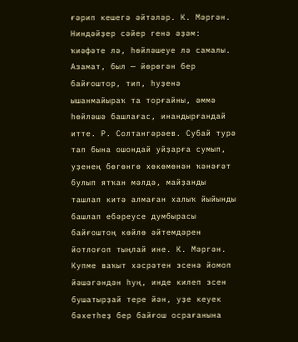ғәрип кешегә әйтәләр. К. Мәргән. Ниндәйҙер сәйер генә әҙәм: ҡиәфәте лә, һөйләшеуе лә самалы. Азамат, был — йөрөгән бер байғоштор, тип, һуҙенә ышанмайыраҡ та торғайны, әммә һөйләшә башлағас, инандырғандай итте. Р. Солтангәрәев. Субай турә тап бына ошондай уйҙарға сумып, уҙенең бөгөнгө хөкөмөнән ҡәнәғәт булып ятҡан мәлдә, майҙанды ташлап китә алмаған халыҡ йыйынды башлап ебәреусе думбырасы байғоштоң көйлө әйтемдәрен йотлоғоп тыңлай ине. К. Мәргән. Купме ваҡыт хәсрәтен эсенә йомоп йәшәгәндән һуң, инде килеп эсен бушатырҙай тере йән, уҙе кеуек бәхетһеҙ бер байғош осрағанына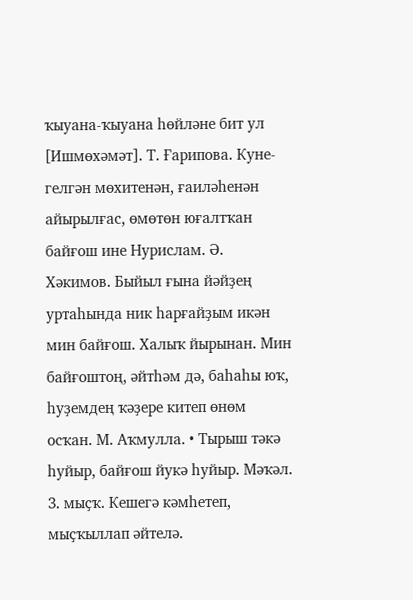ҡыуана-ҡыуана һөйләне бит ул [Ишмөхәмәт]. Т. Ғарипова. Куне-гелгән мөхитенән, ғаиләһенән айырылғас, өмөтөн юғалтҡан байғош ине Нурислам. Ә. Хәкимов. Быйыл ғына йәйҙең уртаһында ник һарғайҙым икән мин байғош. Халыҡ йырынан. Мин байғоштоң, әйтһәм дә, баһаһы юҡ, һуҙемдең ҡәҙере китеп өнөм осҡан. М. Аҡмулла. • Тырыш тәкә һуйыр, байғош йукә һуйыр. Мәҡәл.
3. мыҫҡ. Кешегә кәмһетеп, мыҫҡыллап әйтелә.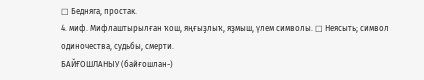□ Бедняга, простак.
4. миф. Мифлаштырылған ҡош, яңғыҙлыҡ, яҙмыш, үлем символы. □ Неясыть; символ одиночества, судьбы, смерти.
БАЙҒОШЛАНЫУ (байғошлан-)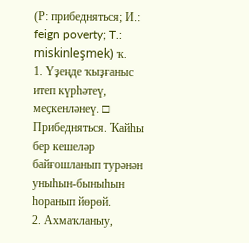(Р: прибедняться; И.: feign poverty; T.: miskinleşmek) ҡ.
1. Үҙеңде ҡыҙғаныс итеп күрһәтеү, меҫкенләнеү. □ Прибедняться. Ҡайһы бер кешеләр байғошланып турәнән уныһын-быныһын һоранып йөрөй.
2. Ахмаҡланыу,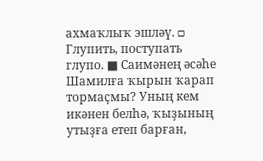ахмаҡлыҡ эшләү. □ Глупить, поступать глупо. ■ Саимәнең әсәһе Шамилға ҡырын ҡарап тормаҫмы? Уның кем икәнен белһә, ҡыҙының утыҙға етеп барған,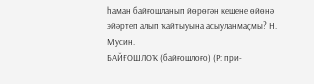һаман байғошланып йөрөгән кешене өйөнә эйәртеп алып ҡайтыуына асыуланмаҫмы? Н. Мусин.
БАЙҒОШЛОҠ (байғошлоғо) (Р: при-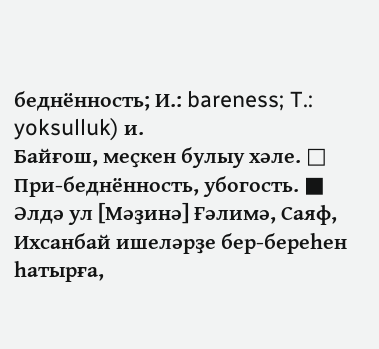беднённость; И.: bareness; T.: yoksulluk) и.
Байғош, меҫкен булыу хәле. □ При-беднённость, убогость. ■ Әлдә ул [Мәҙинә] Ғәлимә, Саяф, Ихсанбай ишеләрҙе бер-береһен һатырға,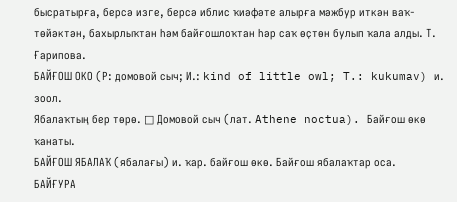бысратырға, берсә изге, берсә иблис ҡиәфәте алырға мәжбур иткән ваҡ-төйәктән, бахырлыҡтан һәм байғошлоҡтан һәр саҡ өҫтөн булып ҡала алды. Т. Ғарипова.
БАЙҒОШ ОКО (Р: домовой сыч; И.: kind of little owl; T.: kukumav) и. зоол.
Ябалаҡтың бер төрө. □ Домовой сыч (лат. Athene noctua). Байғош өкө ҡанаты.
БАЙҒОШ ЯБАЛАҠ (ябалағы) и. ҡар. байғош өкө. Байғош ябалаҡтар оса.
БАЙҒУРА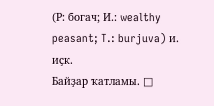(Р: богач; И.: wealthy peasant; T.: burjuva) и. иҫк.
Байҙар ҡатламы. □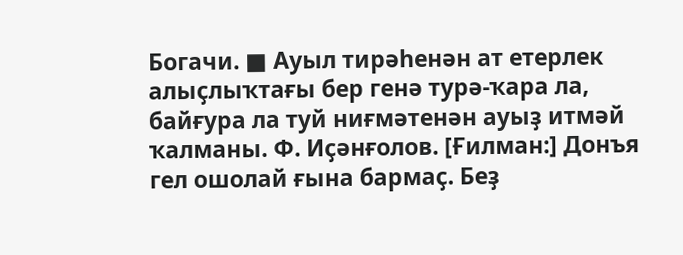Богачи. ■ Ауыл тирәһенән ат етерлек алыҫлыҡтағы бер генә турә-ҡара ла, байғура ла туй ниғмәтенән ауыҙ итмәй ҡалманы. Ф. Иҫәнғолов. [Ғилман:] Донъя гел ошолай ғына бармаҫ. Беҙ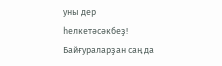уны дер һелкетәсәкбеҙ! Байғураларҙан саң да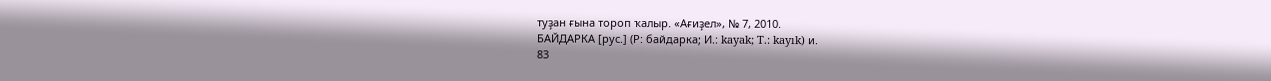туҙан ғына тороп ҡалыр. «Ағиҙел», № 7, 2010.
БАЙДАРКА [рус.] (Р: байдарка; И.: kayak; T.: kayık) и.
83